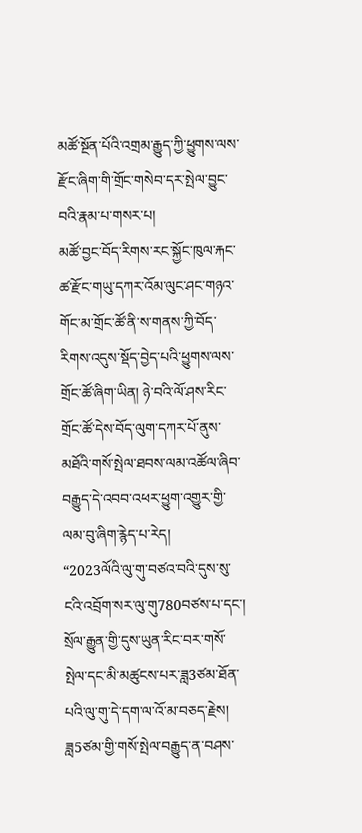མཚོ་སྔོན་པོའི་འགྲམ་རྒྱུད་ཀྱི་ཕྱུགས་ལས་རྫོང་ཞིག་གི་གྲོང་གསེབ་དར་སྤེལ་བྱུང་བའི་རྣམ་པ་གསར་པ།
མཚོ་བྱང་བོད་རིགས་རང་སྐྱོང་ཁུལ་རྐང་ཚ་རྫོང་གཡུ་དཀར་འོམ་ལུང་ཤང་གཉའ་གོང་མ་གྲོང་ཚོ་ནི་ས་གནས་ཀྱི་བོད་རིགས་འདུས་སྡོད་བྱེད་པའི་ཕྱུགས་ལས་གྲོང་ཚོ་ཞིག་ཡིན། ཉེ་བའི་ལོ་ཤས་རིང་གྲོང་ཚོ་དེས་བོད་ལུག་དཀར་པོ་ནུས་མཐོའི་གསོ་སྤེལ་ཐབས་ལམ་འཚོལ་ཞིབ་བརྒྱུད་དེ་འབབ་འཕར་ཕྱུག་འགྱུར་གྱི་ལམ་བུ་ཞིག་རྙེད་པ་རེད།
“2023ལོའི་ལུ་གུ་བཙའ་བའི་དུས་སུ་ངའི་འབྲོག་སར་ལུ་གུ780བཙས་པ་དང་། སྲོལ་རྒྱུན་གྱི་དུས་ཡུན་རིང་བར་གསོ་སྤེལ་དང་མི་མཚུངས་པར་ཟླ3ཙམ་ཐོན་པའི་ལུ་གུ་དེ་དག་ལ་འོ་མ་བཅད་རྗེས། ཟླ5ཙམ་གྱི་གསོ་སྤེལ་བརྒྱུད་ན་བཤས་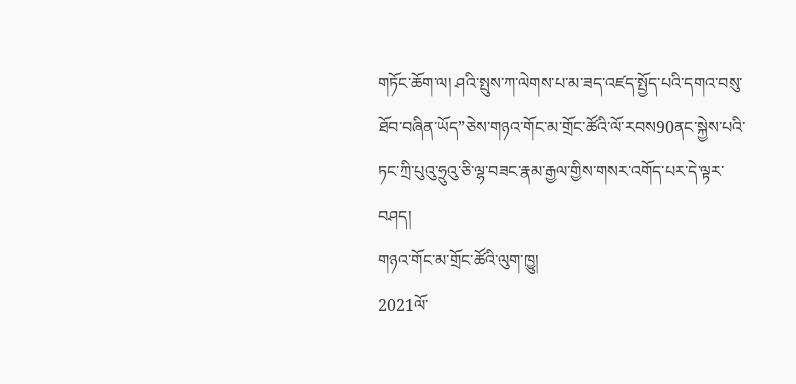གཏོང་ཆོག་ལ། ཤའི་སྤུས་ཀ་ལེགས་པ་མ་ཟད་འཛད་སྤྱོད་པའི་དགའ་བསུ་ཐོབ་བཞིན་ཡོད”ཅེས་གཉའ་གོང་མ་གྲོང་ཚོའི་ལོ་རབས90ནང་སྐྱེས་པའི་ཏང་ཀྲི་པུའུ་ཧྲུའུ་ཅི་ལྷ་བཟང་རྣམ་རྒྱལ་གྱིས་གསར་འགོད་པར་དེ་ལྟར་བཤད།
གཉའ་གོང་མ་གྲོང་ཚོའི་ལུག་ཁྱུ།
2021ལོ་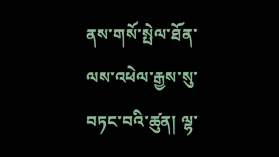ནས་གསོ་སྤེལ་ཐོན་ལས་འཕེལ་རྒྱས་སུ་བཏང་བའི་ཚུན། ལྷ་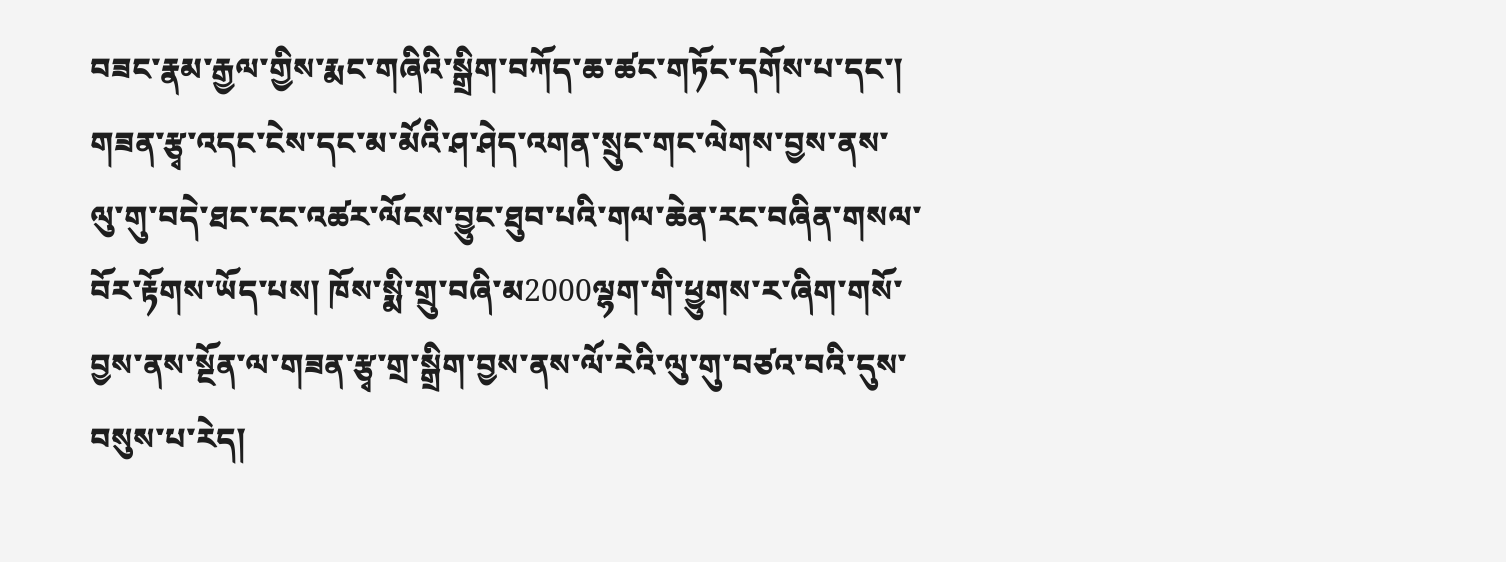བཟང་རྣམ་རྒྱལ་གྱིས་རྨང་གཞིའི་སྒྲིག་བཀོད་ཆ་ཚང་གཏོང་དགོས་པ་དང་། གཟན་རྩྭ་འདང་ངེས་དང་མ་མོའི་ཤ་ཤེད་འགན་སྲུང་གང་ལེགས་བྱས་ནས་ལུ་གུ་བདེ་ཐང་ངང་འཚར་ལོངས་བྱུང་ཐུབ་པའི་གལ་ཆེན་རང་བཞིན་གསལ་བོར་རྟོགས་ཡོད་པས། ཁོས་སྨི་གྲུ་བཞི་མ2000ལྷག་གི་ཕྱུགས་ར་ཞིག་གསོ་བྱས་ནས་སྔོན་ལ་གཟན་རྩྭ་གྲ་སྒྲིག་བྱས་ནས་ལོ་རེའི་ལུ་གུ་བཙའ་བའི་དུས་བསུས་པ་རེད།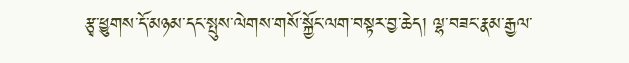རྩྭ་ཕྱུགས་དོ་མཉམ་དང་སྤུས་ལེགས་གསོ་སྐྱོང་ལག་བསྟར་བྱ་ཆེད། ལྷ་བཟང་རྣམ་རྒྱལ་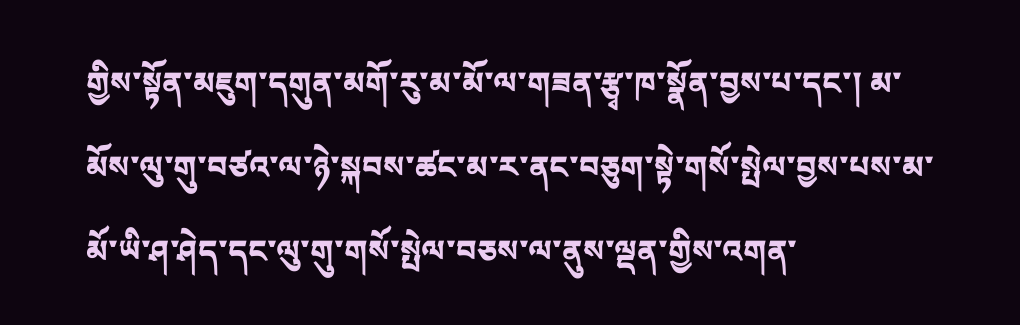གྱིས་སྟོན་མཇུག་དགུན་མགོ་རུ་མ་མོ་ལ་གཟན་རྩྭ་ཁ་སྣོན་བྱས་པ་དང་། མ་མོས་ལུ་གུ་བཙའ་ལ་ཉེ་སྐབས་ཚང་མ་ར་ནང་བཅུག་སྟེ་གསོ་སྤེལ་བྱས་པས་མ་མོ་ཡི་ཤ་ཤེད་དང་ལུ་གུ་གསོ་སྤེལ་བཅས་ལ་ནུས་ལྡན་གྱིས་འགན་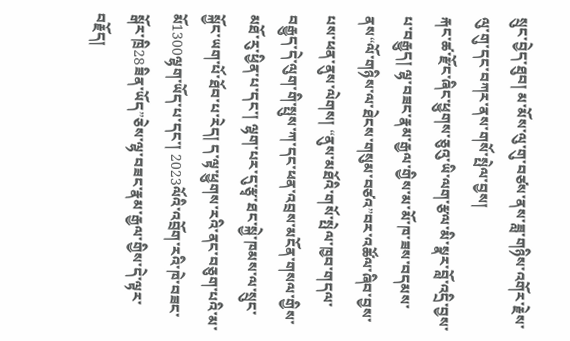སྲུང་བྱེད་ཐུབ། མ་མོས་ལུ་གུ་བཙས་ནས་ཟླ་གཉིས་འགོར་རྗེས་ལུ་གུ་དང་བཀར་ནས་གསོ་སྤེལ་བྱས།
རྐང་ཚ་རྫོང་ཞིང་ཕྱུགས་ཅུའུ་ཡི་ལག་རྩལ་མི་སྣར་བློ་འདྲི་བྱས་པ་བརྒྱུད། ལྷ་བཟང་རྣམ་རྒྱལ་གྱིས་མ་མོ་ཁ་ཟས་བདམས་ནས“ལོ་གཉིས་ལ་ཐེངས་གསུམ་བཙའ”བར་འཚོལ་ཞིབ་བྱས་པས་ཕན་ནུས་ལེགས། “ནུས་མཐོའི་གསོ་སྤེལ་ཁྱབ་གདལ་བརྒྱུད་དེ་ལུག་གི་སྤུས་ཀ་དང་ཕན་འབྲས་མངོན་གསལ་གྱིས་མཐོ་རུ་ཕྱིན་པ་དང་། ལྷག་པར་དུ་རྩྭ་ཐང་སྐྱེ་ཁམས་ལ་སྲུང་སྐྱོང་ཡག་པོ་ཐོབ་པ་རེད། ད་ལྟ་ཕྱུགས་རའི་ནང་བཅུག་པའི་མ་མོ1300ལྷག་ཡོད་པ་དང་། 2023ལོའི་འབྲོག་རའི་ཁེ་བཟང་སྒོར་ཁྲི28ཟིན་ཡོད”ཅེས་ལྷ་བཟང་རྣམ་རྒྱལ་གྱིས་དེ་ལྟར་བརྗོད།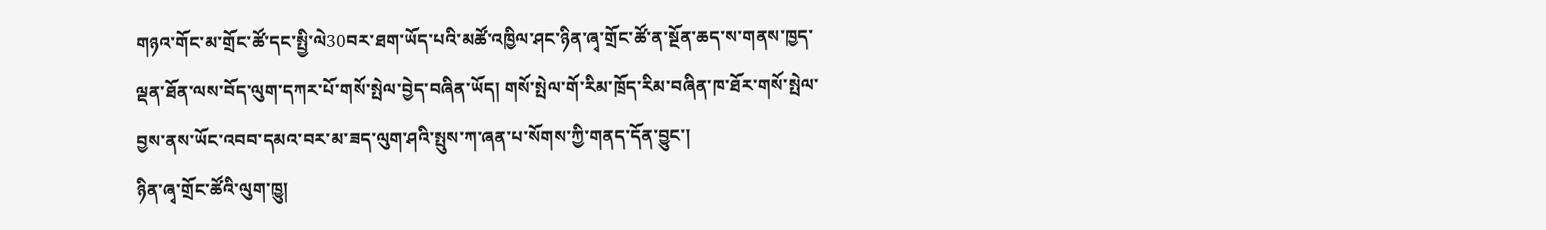གཉའ་གོང་མ་གྲོང་ཚོ་དང་སྤྱི་ལེ30བར་ཐག་ཡོད་པའི་མཚོ་འཁྱིལ་ཤང་ཉིན་ཞྭ་གྲོང་ཚོ་ན་སྔོན་ཆད་ས་གནས་ཁྱད་ལྡན་ཐོན་ལས་བོད་ལུག་དཀར་པོ་གསོ་སྤེལ་བྱེད་བཞིན་ཡོད། གསོ་སྤེལ་གོ་རིམ་ཁྲོད་རིམ་བཞིན་ཁ་ཐོར་གསོ་སྤེལ་བྱས་ནས་ཡོང་འབབ་དམའ་བར་མ་ཟད་ལུག་ཤའི་སྤུས་ཀ་ཞན་པ་སོགས་ཀྱི་གནད་དོན་བྱུང་།
ཉིན་ཞྭ་གྲོང་ཚོའི་ལུག་ཁྱུ།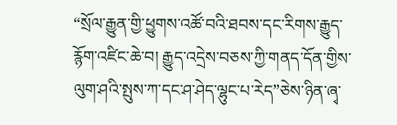“སྲོལ་རྒྱུན་གྱི་ཕྱུགས་འཚོ་བའི་ཐབས་དང་རིགས་རྒྱུད་རྙོག་འཛིང་ཆེ་བ། རྒྱུད་འདྲེས་བཅས་ཀྱི་གནད་དོན་གྱིས་ལུག་ཤའི་སྤུས་ཀ་དང་ཤ་ཤེད་ལྷུང་པ་རེད”ཅེས་ཉིན་ཞྭ་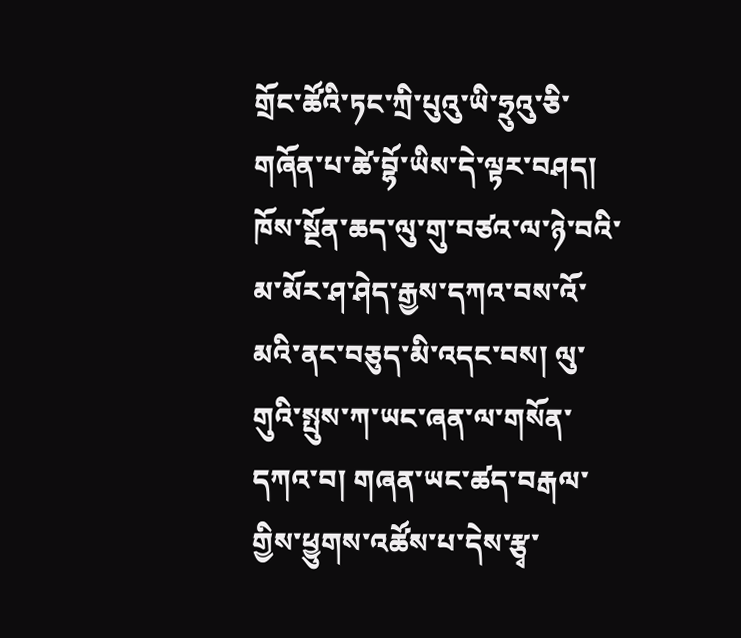གྲོང་ཚོའི་ཏང་ཀྲི་པུའུ་ཡི་ཧྲུའུ་ཅི་གཞོན་པ་ཚེ་བྷོ་ཡིས་དེ་ལྟར་བཤད། ཁོས་སྔོན་ཆད་ལུ་གུ་བཙའ་ལ་ཉེ་བའི་མ་མོར་ཤ་ཤེད་རྒྱས་དཀའ་བས་འོ་མའི་ནང་བཅུད་མི་འདང་བས། ལུ་གུའི་སྤུས་ཀ་ཡང་ཞན་ལ་གསོན་དཀའ་བ། གཞན་ཡང་ཚད་བརྒལ་གྱིས་ཕྱུགས་འཚོས་པ་དེས་རྩྭ་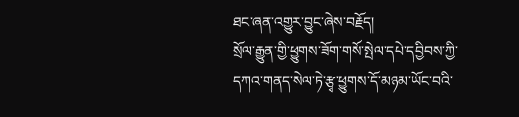ཐང་ཞན་འགྱུར་བྱུང་ཞེས་བརྗོད།
སྲོལ་རྒྱུན་གྱི་ཕྱུགས་ཟོག་གསོ་སྤེལ་དཔེ་དབྱིབས་ཀྱི་དཀའ་གནད་སེལ་ཏེ་རྩྭ་ཕྱུགས་དོ་མཉམ་ཡོང་བའི་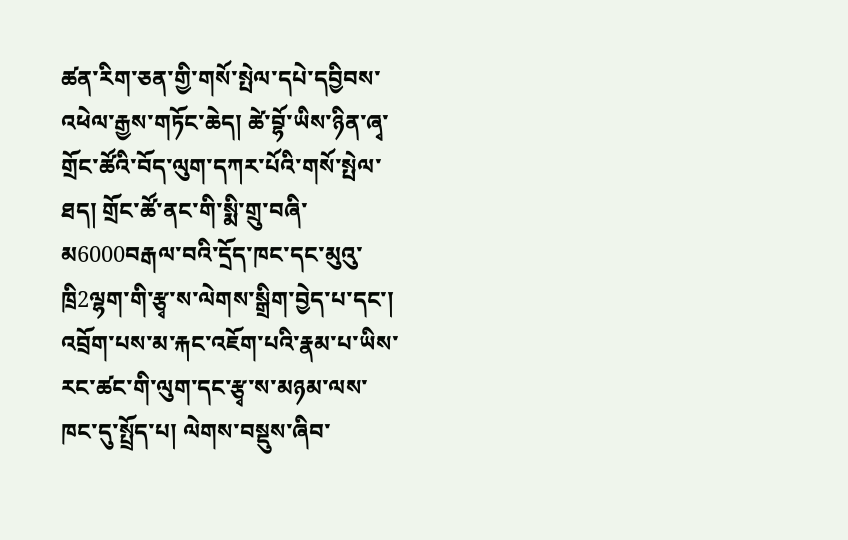ཚན་རིག་ཅན་གྱི་གསོ་སྤེལ་དཔེ་དབྱིབས་འཕེལ་རྒྱས་གཏོང་ཆེད། ཚེ་བྷོ་ཡིས་ཉིན་ཞྭ་གྲོང་ཚོའི་བོད་ལུག་དཀར་པོའི་གསོ་སྤེལ་ཐད། གྲོང་ཚོ་ནང་གི་སྨི་གྲུ་བཞི་མ6000བརྒལ་བའི་དྲོད་ཁང་དང་མུའུ་ཁྲི2ལྷག་གི་རྩྭ་ས་ལེགས་སྒྲིག་བྱེད་པ་དང་། འབྲོག་པས་མ་རྐང་འཇོག་པའི་རྣམ་པ་ཡིས་རང་ཚང་གི་ལུག་དང་རྩྭ་ས་མཉམ་ལས་ཁང་དུ་སྤྲོད་པ། ལེགས་བསྡུས་ཞིབ་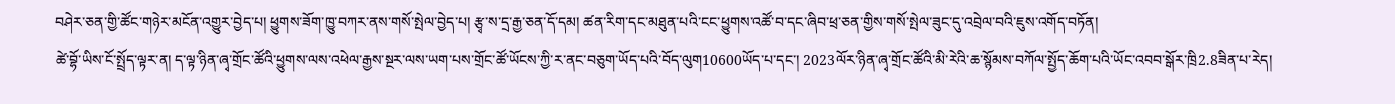བཤེར་ཅན་གྱི་ཚོང་གཉེར་མངོན་འགྱུར་བྱེད་པ། ཕྱུགས་ཟོག་ཁྱུ་བཀར་ནས་གསོ་སྤེལ་བྱེད་པ། རྩྭ་ས་དྲ་རྒྱ་ཅན་དོ་དམ། ཚན་རིག་དང་མཐུན་པའི་ངང་ཕྱུགས་འཚོ་བ་དང་ཞིབ་ཕྲ་ཅན་གྱིས་གསོ་སྤེལ་ཟུང་དུ་འབྲེལ་བའི་ཇུས་འགོད་བཏོན།
ཚེ་བྷོ་ཡིས་ངོ་སྤྲོད་ལྟར་ན། ད་ལྟ་ཉིན་ཞྭ་གྲོང་ཚོའི་ཕྱུགས་ལས་འཕེལ་རྒྱས་སྔར་ལས་ཡག་པས་གྲོང་ཚོ་ཡོངས་ཀྱི་ར་ནང་བཅུག་ཡོད་པའི་བོད་ལུག10600ཡོད་པ་དང་། 2023ལོར་ཉིན་ཞྭ་གྲོང་ཚོའི་མི་རེའི་ཆ་སྙོམས་བཀོལ་སྤྱོད་ཆོག་པའི་ཡོང་འབབ་སྒོར་ཁྲི2.8ཟིན་པ་རེད།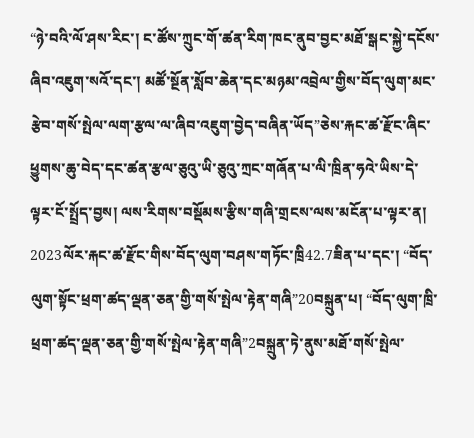“ཉེ་བའི་ལོ་ཤས་རིང་། ང་ཚོས་ཀྲུང་གོ་ཚན་རིག་ཁང་ནུབ་བྱང་མཐོ་སྒང་སྐྱེ་དངོས་ཞིབ་འཇུག་སའོ་དང་། མཚོ་སྔོན་སློབ་ཆེན་དང་མཉམ་འབྲེལ་གྱིས་བོད་ལུག་མང་རྩེབ་གསོ་སྤེལ་ལག་རྩལ་ལ་ཞིབ་འཇུག་བྱེད་བཞིན་ཡོད”ཅེས་རྐང་ཚ་རྫོང་ཞིང་ཕྱུགས་ཆུ་བེད་དང་ཚན་རྩལ་ཅུའུ་ཡི་ཅུའུ་ཀྲང་གཞོན་པ་ལི་ཁྲིན་ཧའེ་ཡིས་དེ་ལྟར་ངོ་སྤྲོད་བྱས། ལས་རིགས་བསྡོམས་རྩིས་གཞི་གྲངས་ལས་མངོན་པ་ལྟར་ན། 2023ལོར་རྐང་ཚ་རྫོང་གིས་བོད་ལུག་བཤས་གཏོང་ཁྲི42.7ཟིན་པ་དང་། “བོད་ལུག་སྟོང་ཕྲག་ཚད་ལྡན་ཅན་གྱི་གསོ་སྤེལ་རྟེན་གཞི”20བསྐྲུན་པ། “བོད་ལུག་ཁྲི་ཕྲག་ཚད་ལྡན་ཅན་གྱི་གསོ་སྤེལ་རྟེན་གཞི”2བསྐྲུན་ཏེ་ནུས་མཐོ་གསོ་སྤེལ་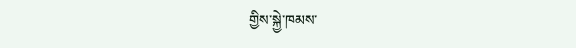གྱིས་སྐྱེ་ཁམས་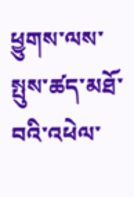ཕྱུགས་ལས་སྤུས་ཚད་མཐོ་བའི་འཕེལ་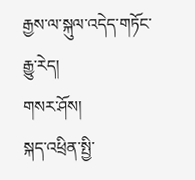རྒྱས་ལ་སྐུལ་འདེད་གཏོང་རྒྱུ་རེད།
གསར་ཤོས།
སྐད་འཕྲིན་སྤྱི་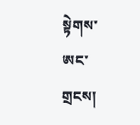སྟེགས་ཨང་གྲངས།